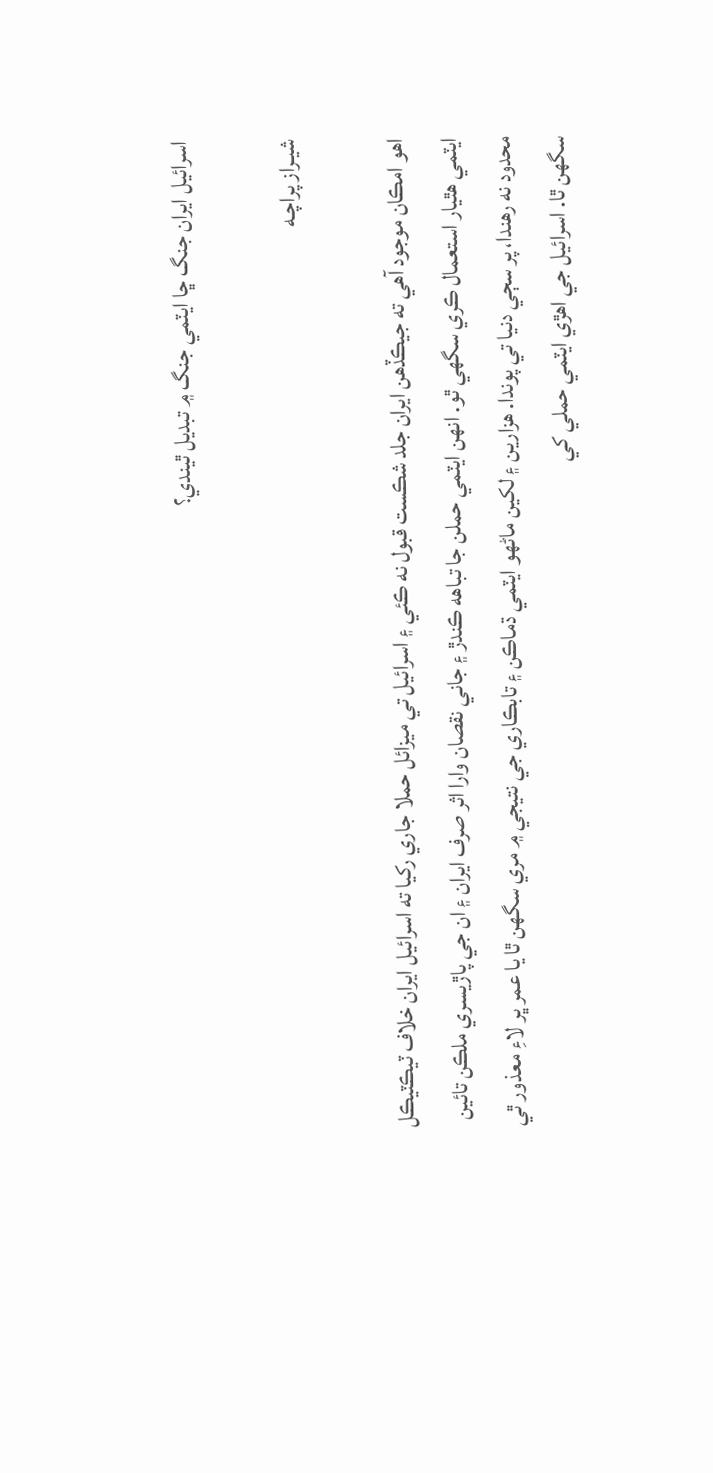اسرائيل ايران جنگ ڇا ايٽمي جنگ ۾ تبديل ٿيندي؟

شيـراز پراچـه

اهو امڪان موجود آهي ته جيڪڏهن ايران جلد شڪست قبول نه ڪئي ۽ اسرائيل تي ميزائل حملا جاري رکيا ته اسرائيل ايران خلاف ٽيڪٽيڪل ايٽمي هٿيار استعمال ڪري سگهي ٿو. انهن ايٽمي حملن جا تباهه ڪندڙ ۽ جاني نقصان وارا اثر صرف ايران ۽ ان جي پاڙيسري ملڪن تائين محدود نه رهندا، پر سڄي دنيا تي پوندا. هزارين ۽ لکين ماڻهو ايٽمي ڌماڪن ۽ تابڪاري جي نتيجي ۾ مري سگهن ٿا يا عمر ڀر لاءِ معذور ٿي سگهن ٿا. اسرائيل جي اهڙي ايٽمي حملي کي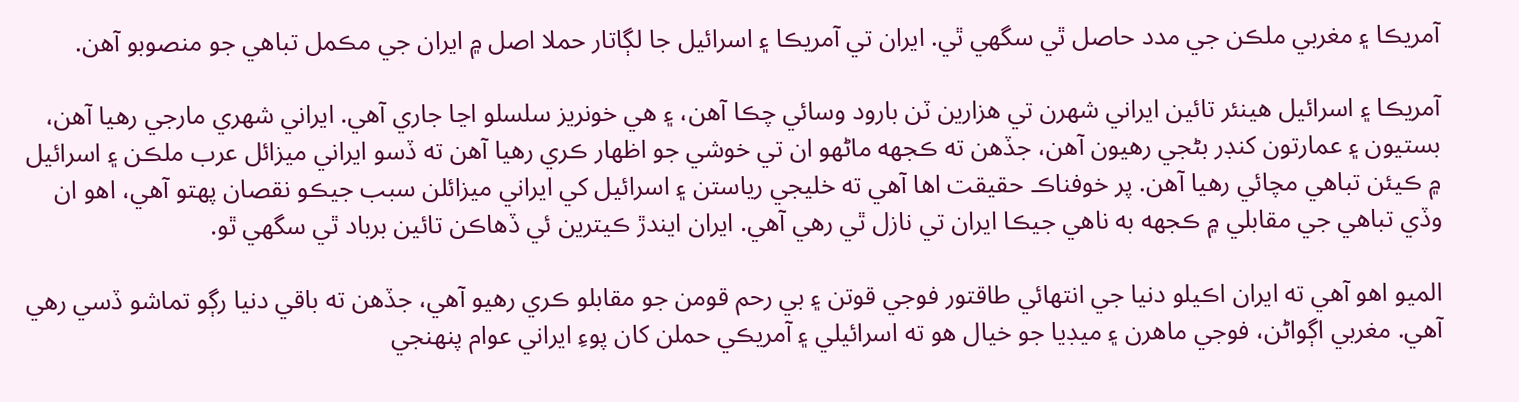آمريڪا ۽ مغربي ملڪن جي مدد حاصل ٿي سگهي ٿي. ايران تي آمريڪا ۽ اسرائيل جا لڳاتار حملا اصل ۾ ايران جي مڪمل تباهي جو منصوبو آهن.

آمريڪا ۽ اسرائيل هينئر تائين ايراني شهرن تي هزارين ٽن بارود وسائي چڪا آهن، ۽ هي خونريز سلسلو اڃا جاري آهي. ايراني شهري مارجي رهيا آهن، بستيون ۽ عمارتون کنڊر بڻجي رهيون آهن، جڏهن ته ڪجهه ماڻهو ان تي خوشي جو اظهار ڪري رهيا آهن ته ڏسو ايراني ميزائل عرب ملڪن ۽ اسرائيل ۾ ڪيئن تباهي مچائي رهيا آهن. پر خوفناڪ حقيقت اها آهي ته خليجي رياستن ۽ اسرائيل کي ايراني ميزائلن سبب جيڪو نقصان پهتو آهي، اهو ان وڏي تباهي جي مقابلي ۾ ڪجهه به ناهي جيڪا ايران تي نازل ٿي رهي آهي. ايران ايندڙ ڪيترين ئي ڏهاڪن تائين برباد ٿي سگهي ٿو.

الميو اهو آهي ته ايران اڪيلو دنيا جي انتهائي طاقتور فوجي قوتن ۽ بي رحم قومن جو مقابلو ڪري رهيو آهي، جڏهن ته باقي دنيا رڳو تماشو ڏسي رهي آهي. مغربي اڳواڻن، فوجي ماهرن ۽ ميڊيا جو خيال هو ته اسرائيلي ۽ آمريڪي حملن کان پوءِ ايراني عوام پنهنجي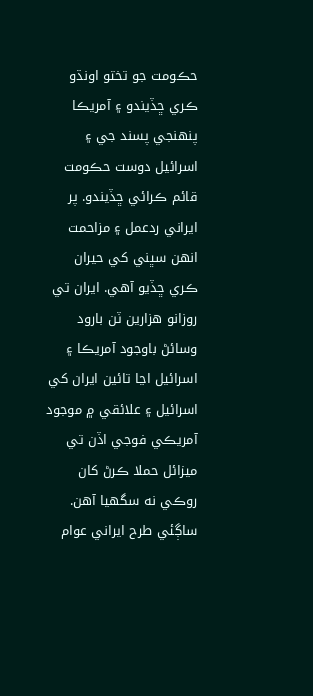حڪومت جو تختو اونڌو ڪري ڇڏيندو ۽ آمريڪا پنهنجي پسند جي ۽ اسرائيل دوست حڪومت قائم ڪرائي ڇڏيندو. پر ايراني ردعمل ۽ مزاحمت انهن سڀني کي حيران ڪري ڇڏيو آهي. ايران تي روزانو هزارين ٽن بارود وسائڻ باوجود آمريڪا ۽ اسرائيل اڃا تائين ايران کي اسرائيل ۽ علائقي ۾ موجود آمريڪي فوجي اڏن تي ميزائل حملا ڪرڻ کان روڪي نه سگهيا آهن. ساڳئي طرح ايراني عوام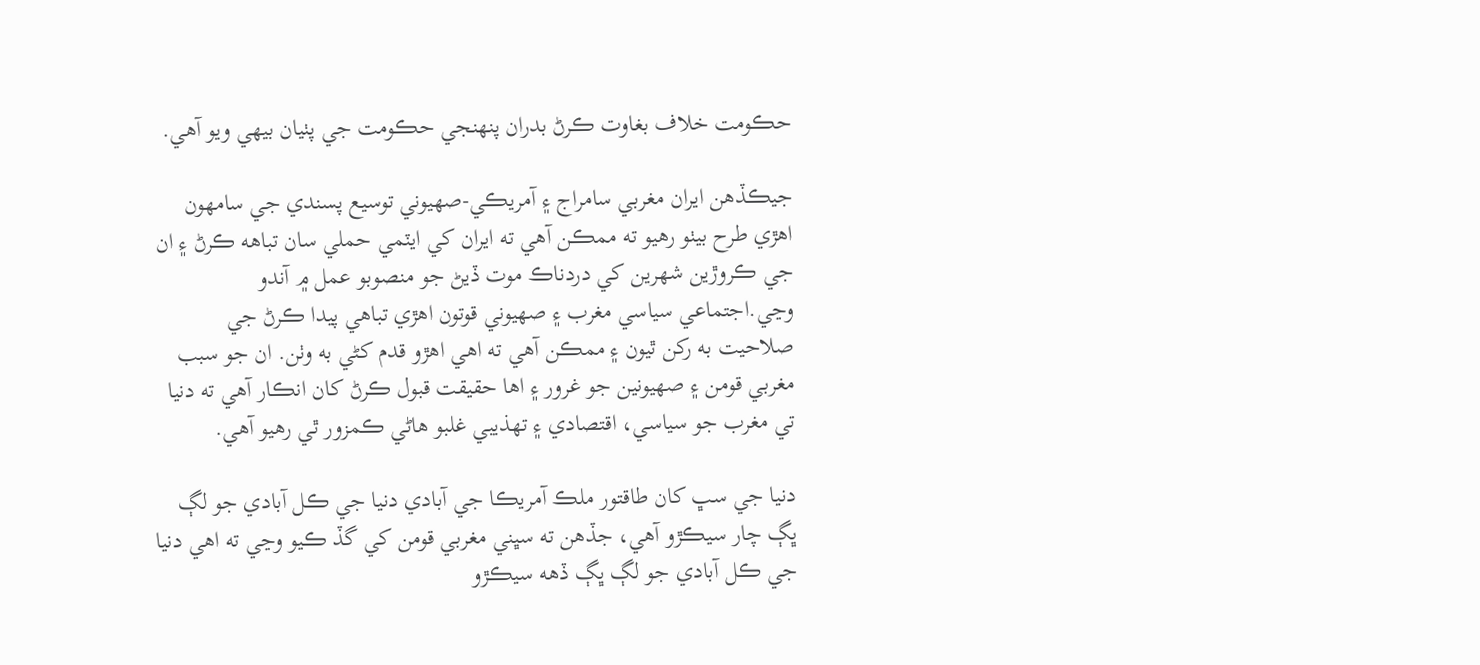حڪومت خلاف بغاوت ڪرڻ بدران پنهنجي حڪومت جي پٺيان بيهي ويو آهي.

جيڪڏهن ايران مغربي سامراج ۽ آمريڪي-صهيوني توسيع پسندي جي سامهون اهڙي طرح بيٺو رهيو ته ممڪن آهي ته ايران کي ايٽمي حملي سان تباهه ڪرڻ ۽ ان جي ڪروڙين شهرين کي دردناڪ موت ڏيڻ جو منصوبو عمل ۾ آندو وڃي.اجتماعي سياسي مغرب ۽ صهيوني قوتون اهڙي تباهي پيدا ڪرڻ جي صلاحيت به رکن ٿيون ۽ ممڪن آهي ته اهي اهڙو قدم کڻي به وٺن. ان جو سبب مغربي قومن ۽ صهيونين جو غرور ۽ اها حقيقت قبول ڪرڻ کان انڪار آهي ته دنيا تي مغرب جو سياسي، اقتصادي ۽ تهذيبي غلبو هاڻي ڪمزور ٿي رهيو آهي.

دنيا جي سڀ کان طاقتور ملڪ آمريڪا جي آبادي دنيا جي ڪل آبادي جو لڳ ڀڳ چار سيڪڙو آهي، جڏهن ته سڀني مغربي قومن کي گڏ ڪيو وڃي ته اهي دنيا جي ڪل آبادي جو لڳ ڀڳ ڏهه سيڪڙو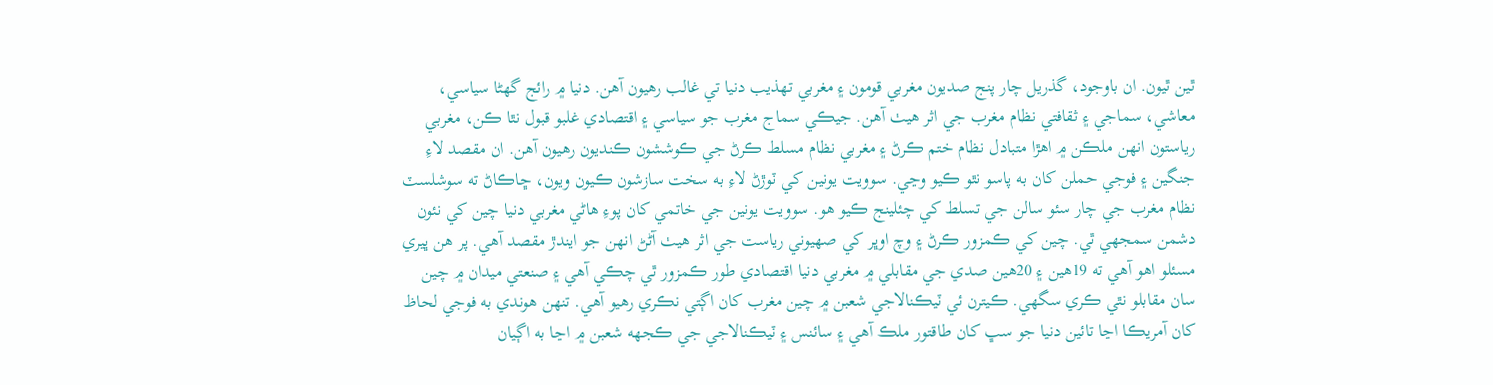ٿين ٿيون. ان باوجود، گذريل چار پنج صديون مغربي قومون ۽ مغربي تهذيب دنيا تي غالب رهيون آهن. دنيا ۾ رائج گهڻا سياسي، معاشي، سماجي ۽ ثقافتي نظام مغرب جي اثر هيٺ آهن. جيڪي سماج مغرب جو سياسي ۽ اقتصادي غلبو قبول نٿا ڪن، مغربي رياستون انهن ملڪن ۾ اهڙا متبادل نظام ختم ڪرڻ ۽ مغربي نظام مسلط ڪرڻ جي ڪوششون ڪنديون رهيون آهن. ان مقصد لاءِ جنگين ۽ فوجي حملن کان به پاسو نٿو ڪيو وڃي. سوويت يونين کي ٽوڙڻ لاءِ به سخت سازشون ڪيون ويون، ڇاڪاڻ ته سوشلسٽ نظام مغرب جي چار سئو سالن جي تسلط کي چئلينج ڪيو هو. سوويت يونين جي خاتمي کان پوءِ هاڻي مغربي دنيا چين کي نئون دشمن سمجهي ٿي. چين کي ڪمزور ڪرڻ ۽ وچ اوڀر کي صهيوني رياست جي اثر هيٺ آڻڻ انهن جو ايندڙ مقصد آهي. پر هن ڀيري مسئلو اهو آهي ته 19هين ۽ 20هين صدي جي مقابلي ۾ مغربي دنيا اقتصادي طور ڪمزور ٿي چڪي آهي ۽ صنعتي ميدان ۾ چين سان مقابلو نٿي ڪري سگهي. ڪيترن ئي ٽيڪنالاجي شعبن ۾ چين مغرب کان اڳتي نڪري رهيو آهي. تنهن هوندي به فوجي لحاظ کان آمريڪا اڃا تائين دنيا جو سڀ کان طاقتور ملڪ آهي ۽ سائنس ۽ ٽيڪنالاجي جي ڪجهه شعبن ۾ اڃا به اڳيان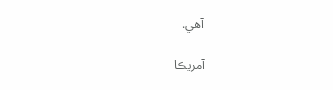آهي.

آمريڪا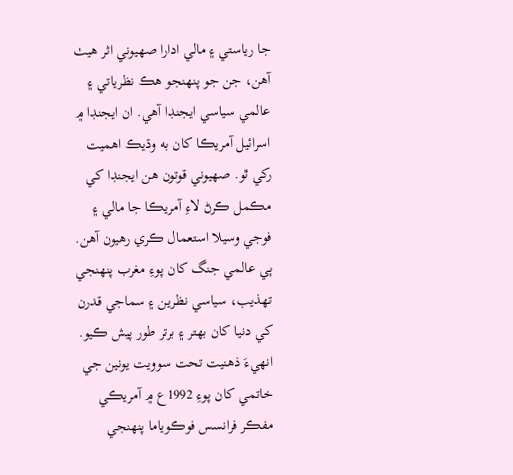جا رياستي ۽ مالي ادارا صهيوني اثر هيٺ آهن، جن جو پنهنجو هڪ نظرياتي ۽ عالمي سياسي ايجنڊا آهي. ان ايجنڊا ۾ اسرائيل آمريڪا کان به وڌيڪ اهميت رکي ٿو. صهيوني قوتون هن ايجنڊا کي مڪمل ڪرڻ لاءِ آمريڪا جا مالي ۽ فوجي وسيلا استعمال ڪري رهيون آهن. ٻي عالمي جنگ کان پوءِ مغرب پنهنجي تهذيب، سياسي نظرين ۽ سماجي قدرن کي دنيا کان بهتر ۽ برتر طور پيش ڪيو. انهيءَ ذهنيت تحت سوويت يونين جي خاتمي کان پوءِ 1992ع ۾ آمريڪي مفڪر فرانسس فوڪوياما پنهنجي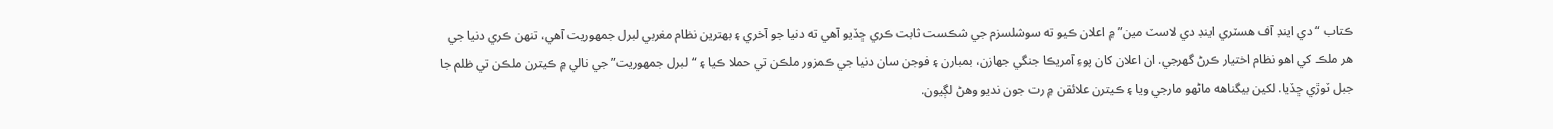ڪتاب “دي اينڊ آف هسٽري اينڊ دي لاسٽ مين” ۾ اعلان ڪيو ته سوشلسزم جي شڪست ثابت ڪري ڇڏيو آهي ته دنيا جو آخري ۽ بهترين نظام مغربي لبرل جمهوريت آهي، تنهن ڪري دنيا جي هر ملڪ کي اهو نظام اختيار ڪرڻ گهرجي. ان اعلان کان پوءِ آمريڪا جنگي جهازن، بمبارن ۽ فوجن سان دنيا جي ڪمزور ملڪن تي حملا ڪيا ۽ “لبرل جمهوريت” جي نالي ۾ ڪيترن ملڪن تي ظلم جا جبل ٽوڙي ڇڏيا. لکين بيگناهه ماڻهو مارجي ويا ۽ ڪيترن علائقن ۾ رت جون نديو وهڻ لڳيون.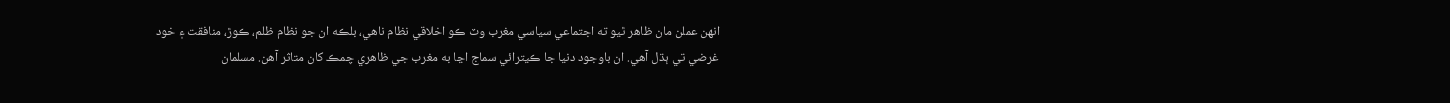انهن عملن مان ظاهر ٿيو ته اجتماعي سياسي مغرب وٽ ڪو اخلاقي نظام ناهي، بلڪه ان جو نظام ظلم، ڪوڙ، منافقت ۽ خود غرضي تي ٻڌل آهي. ان باوجود دنيا جا ڪيترائي سماج اڃا به مغرب جي ظاهري چمڪ کان متاثر آهن. مسلمان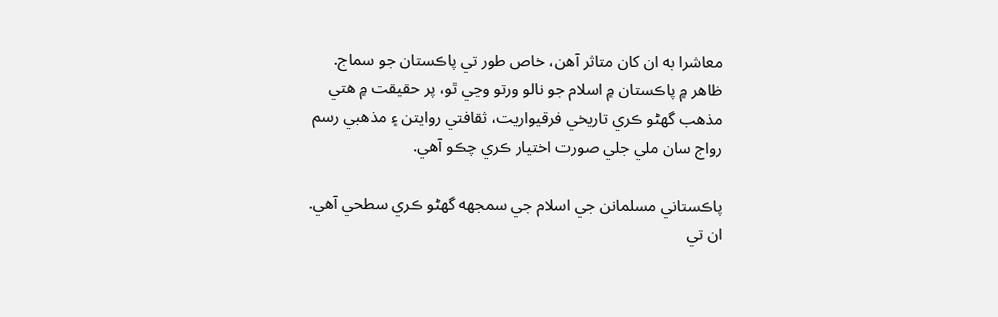معاشرا به ان کان متاثر آهن، خاص طور تي پاڪستان جو سماج. ظاهر ۾ پاڪستان ۾ اسلام جو نالو ورتو وڃي ٿو، پر حقيقت ۾ هتي مذهب گهڻو ڪري تاريخي فرقيواريت، ثقافتي روايتن ۽ مذهبي رسم رواج سان ملي جلي صورت اختيار ڪري چڪو آهي.

پاڪستاني مسلمانن جي اسلام جي سمجهه گهڻو ڪري سطحي آهي. ان تي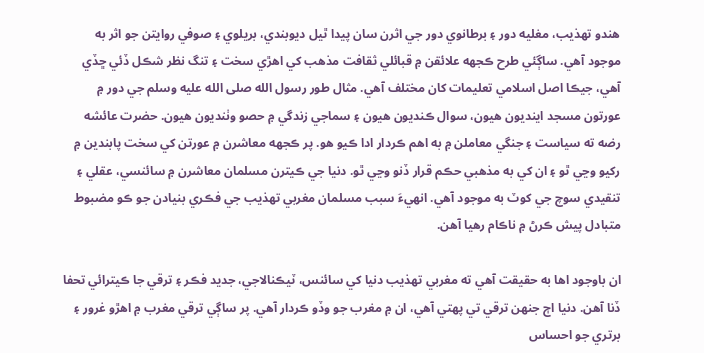هندو تهذيب، مغليه دور ۽ برطانوي دور جي اثرن سان پيدا ٿيل ديوبندي، بريلوي ۽ صوفي روايتن جو اثر به موجود آهي. ساڳئي طرح ڪجهه علائقن ۾ قبائلي ثقافت مذهب کي اهڙي سخت ۽ تنگ نظر شڪل ڏئي ڇڏي آهي، جيڪا اصل اسلامي تعليمات کان مختلف آهي. مثال طور رسول الله صلى الله عليه وسلم جي دور ۾ عورتون مسجد اينديون هيون، سوال ڪنديون هيون ۽ سماجي زندگي ۾ حصو وٺنديون هيون. حضرت عائشه رضه ته سياست ۽ جنگي معاملن ۾ به اهم ڪردار ادا ڪيو هو. پر ڪجهه معاشرن ۾ عورتن کي سخت پابندين ۾ رکيو وڃي ٿو ۽ ان کي به مذهبي حڪم قرار ڏنو وڃي ٿو. دنيا جي ڪيترن مسلمان معاشرن ۾ سائنسي، عقلي ۽ تنقيدي سوچ جي کوٽ به موجود آهي. انهيءَ سبب مسلمان مغربي تهذيب جي فڪري بنيادن جو ڪو مضبوط متبادل پيش ڪرڻ ۾ ناڪام رهيا آهن.

ان باوجود اها به حقيقت آهي ته مغربي تهذيب دنيا کي سائنس، ٽيڪنالاجي، جديد فڪر ۽ ترقي جا ڪيترائي تحفا ڏنا آهن. دنيا اڄ جنهن ترقي تي پهتي آهي، ان ۾ مغرب جو وڏو ڪردار آهي. پر ساڳي ترقي مغرب ۾ اهڙو غرور ۽ برتري جو احساس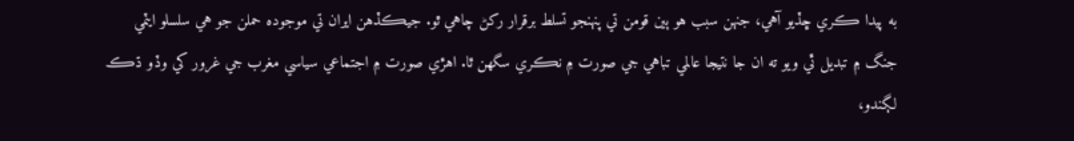به پيدا ڪري ڇڏيو آهي، جنهن سبب هو ٻين قومن تي پنهنجو تسلط برقرار رکڻ چاهي ٿو. جيڪڏهن ايران تي موجوده حملن جو هي سلسلو ايٽمي جنگ ۾ تبديل ٿي ويو ته ان جا نتيجا عالمي تباهي جي صورت ۾ نڪري سگهن ٿا. اهڙي صورت ۾ اجتماعي سياسي مغرب جي غرور کي وڏو ڌڪ لڳندو،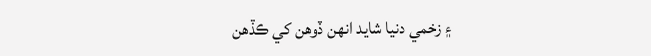۽ زخمي دنيا شايد انهن ڏوهن کي ڪڏهن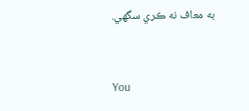به معاف نه ڪري سگهي.



You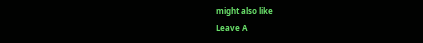might also like
Leave A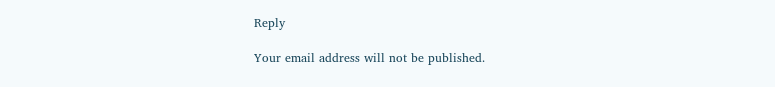Reply

Your email address will not be published.